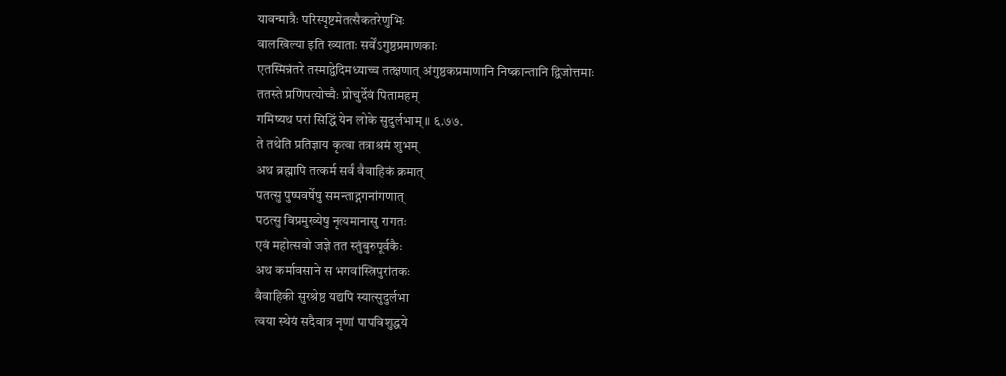यावन्मात्रैः परिस्पृष्टमेतत्सैकतरेणुभिः
वालखिल्या इति ख्याताः सर्वेंऽगुष्ठप्रमाणकाः
एतस्मिन्नंतरे तस्माद्वेदिमध्याच्च तत्क्षणात् अंगुष्ठकप्रमाणानि निष्क्रान्तानि द्विजोत्तमाः
ततस्ते प्रणिपत्योच्चैः प्रोचुर्देवं पितामहम्
गमिष्यथ परां सिद्धिं येन लोके सुदुर्लभाम् ॥ ६.७७.
ते तथेति प्रतिज्ञाय कृत्वा तत्राश्रमं शुभम्
अथ ब्रह्मापि तत्कर्म सर्वं वैवाहिकं क्रमात्
पतत्सु पुष्पवर्षेषु समन्ताद्गगनांगणात्
पठत्सु विप्रमुख्येषु नृत्यमानासु रागतः
एवं महोत्सवो जज्ञे तत स्तुंबुरुपूर्वकैः
अथ कर्मावसाने स भगवांस्त्रिपुरांतकः
वैवाहिकी सुरश्रेष्ठ यद्यपि स्यात्सुदुर्लभा
त्वया स्थेयं सदैवात्र नृणां पापविशुद्धये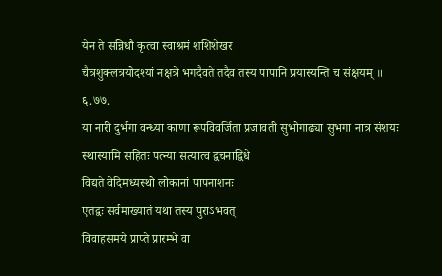येन ते सन्निधौ कृत्वा स्वाश्रमं शशिशेखर
चैत्रशुक्लत्रयोदश्यां नक्षत्रे भगदैवते तदैव तस्य पापानि प्रयास्यन्ति च संक्षयम् ॥ ६.७७.
या नारी दुर्भगा वन्ध्या काणा रूपविवर्जिता प्रजावती सुभोगाढ्या सुभगा नात्र संशयः
स्थास्यामि सहितः पत्न्या सत्यात्व द्वचनाद्विधे
विद्यते वेदिमध्यस्थो लोकानां पापनाशनः
एतद्वः सर्वमाख्यातं यथा तस्य पुराऽभवत्
विवाहसमये प्राप्ते प्रारम्भे वा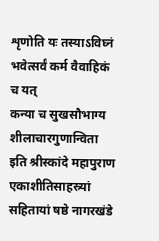शृणोति यः तस्याऽविघ्नं भवेत्सर्वं कर्म वैवाहिकं च यत्
कन्या च सुखसौभाग्य शीलाचारगुणान्विता
इति श्रीस्कांदे महापुराण एकाशीतिसाहस्र्यां सहितायां षष्ठे नागरखंडे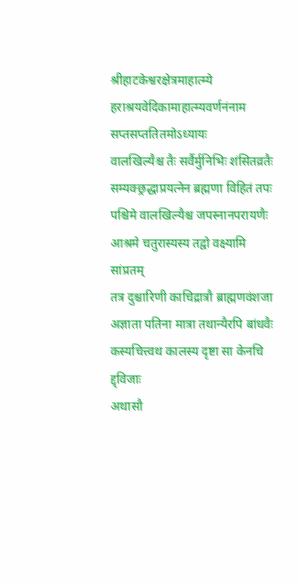श्रीहाटकेश्वरक्षेत्रमाहात्म्ये हराश्रयवेदिकामाहात्म्यवर्णनंनाम सप्तसप्ततितमोऽध्यायः
वालखिल्यैश्च तैः सर्वैर्मुनिभिः शंसितव्रतैः
सम्यक्छ्रद्धाप्रयत्नेन ब्रह्मणा विहितं तपः
पश्चिमे वालखिल्यैश्च जपस्नानपरायणैः आश्रमे चतुरास्यस्य तद्वो वक्ष्यामि सांप्रतम्
तत्र दुश्चारिणी काचिद्रात्रौ ब्राह्मणवंशजा
अज्ञाता पतिना मात्रा तथान्यैरपि बांधवैः
कस्यचित्त्वथ कालस्य दृष्टा सा केनचि द्द्विजाः
अथासौ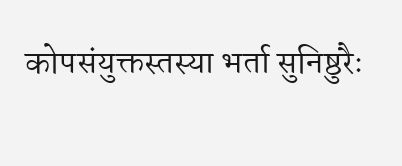कोपसंयुक्तस्तस्या भर्ता सुनिष्ठुरैः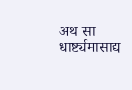अथ सा धार्ष्ट्यमासाद्य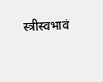स्त्रीस्वभावं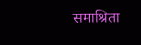समाश्रिता